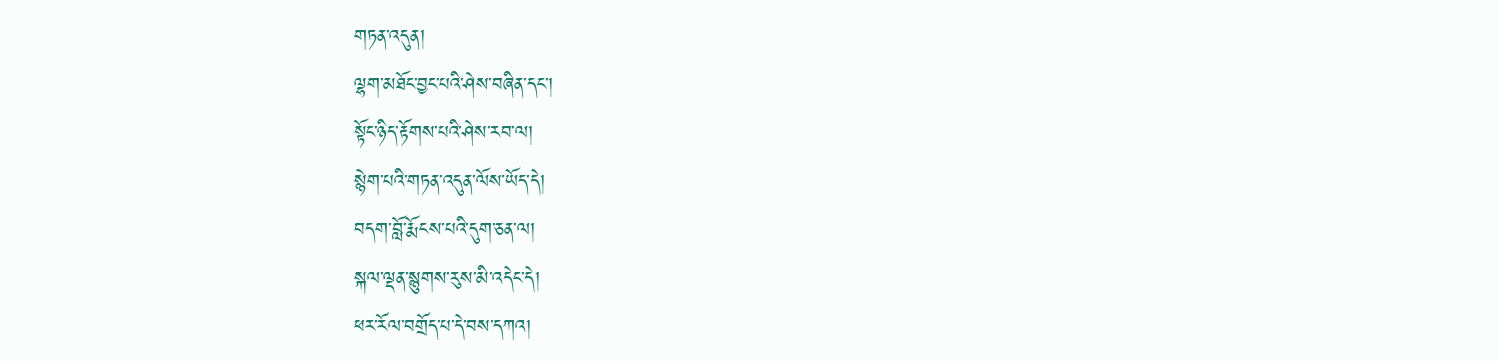གཏན་འདུན།
ལྷག་མཐོང་བྱང་པའི་ཤེས་བཞིན་དང་།
སྟོང་ཉིད་རྟོགས་པའི་ཤེས་རབ་ལ།
སྙེག་པའི་གཏན་འདུན་ལོས་ཡོད་དེ།
བདག་བློ་རྨོངས་པའི་དུག་ཅན་ལ།
སྐལ་ལྡན་སྙུགས་རུས་མི་འདེང་དེ།
ཕར་རོལ་བགྲོད་པ་དེ་བས་དཀའ།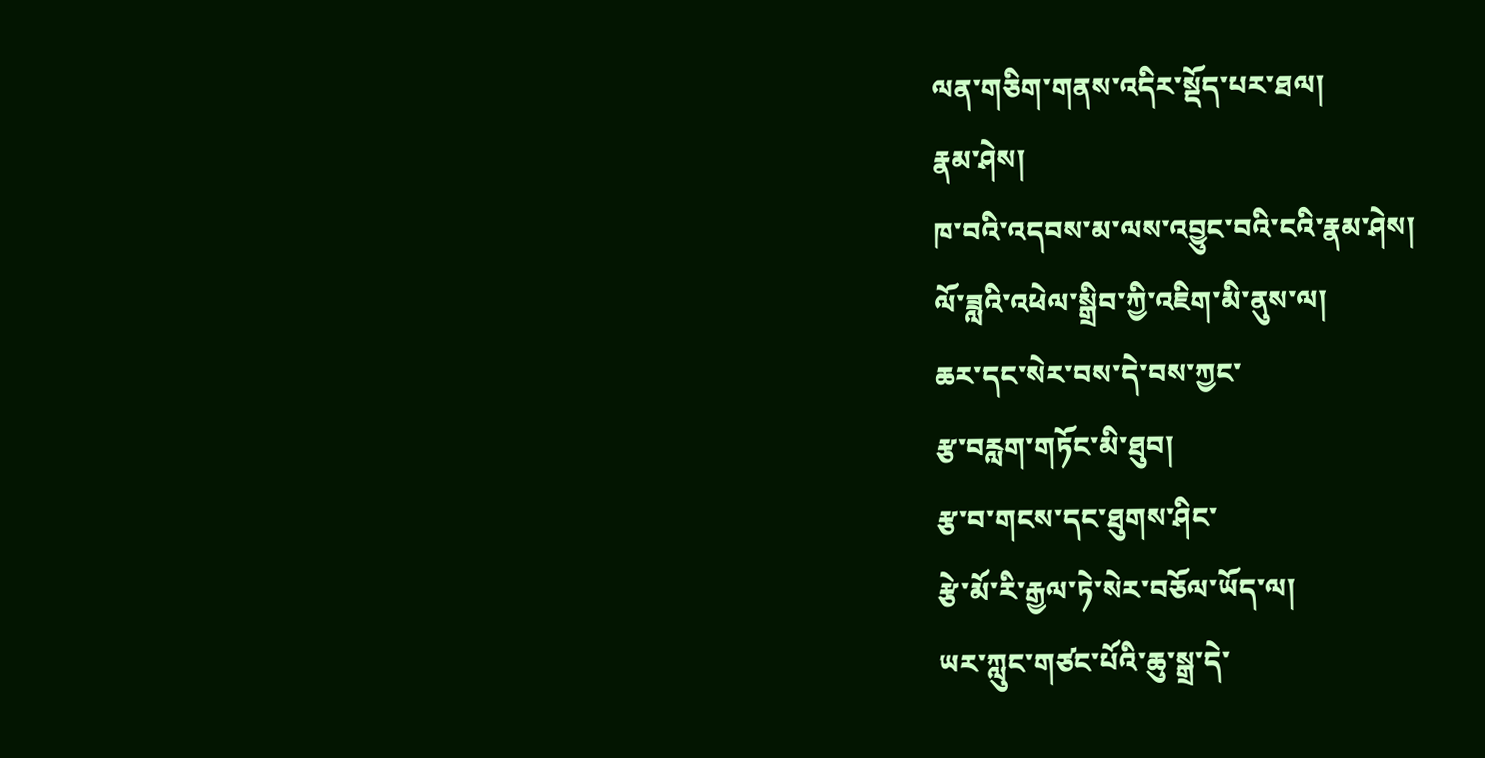ལན་གཅིག་གནས་འདིར་སྡོད་པར་ཐལ།
རྣམ་ཤེས།
ཁ་བའི་འདབས་མ་ལས་འབྱུང་བའི་ངའི་རྣམ་ཤེས།
ལོ་ཟླའི་འཕེལ་སྒྲིབ་ཀྱི་འཇིག་མི་ནུས་ལ།
ཆར་དང་སེར་བས་དེ་བས་ཀྱང་
རྩ་བརླག་གཏོང་མི་ཐུབ།
རྩ་བ་གངས་དང་ཐུགས་ཤིང་
རྩེ་མོ་རི་རྒྱལ་ཏེ་སེར་བཅོལ་ཡོད་ལ།
ཡར་ཀླུང་གཙང་པོའི་ཆུ་སྒྲ་དེ་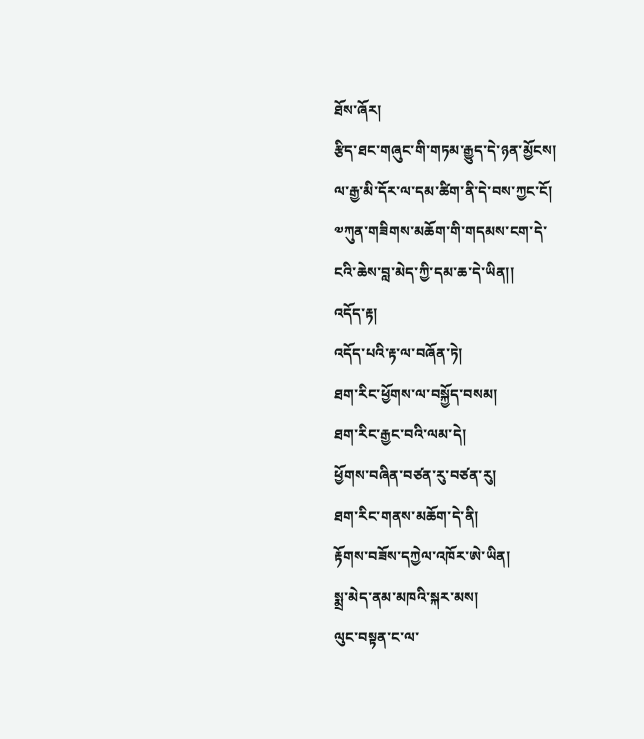ཐོས་ཞོར།
རྩིད་ཐང་གཞུང་གི་གཏམ་རྒྱུད་དེ་ཉན་མྱོངས།
ལ་རྒྱ་མི་དོར་ལ་དམ་ཚིག་ནི་དེ་བས་ཀྱང་ངོ།
༧ཀུན་གཟིགས་མཆོག་གི་གདམས་ངག་དེ་
ངའི་ཆེས་བླ་མེད་ཀྱི་དམ་ཆ་དེ་ཡིན།།
འདོད་རྟ།
འདོད་པའི་རྟ་ལ་བཞོན་ཏེ།
ཐག་རིང་ཕྱོགས་ལ་བསྐྱོད་བསམ།
ཐག་རིང་རྒྱང་བའི་ལམ་དེ།
ཕྱོགས་བཞིན་བཙན་རུ་བཙན་རུ།
ཐག་རིང་གནས་མཆོག་དེ་ནི།
རྟོགས་བཟོས་དཀྱེལ་འཁོར་ཨེ་ཡིན།
སྨྲ་མེད་ནམ་མཁའི་སྐར་མས།
ལུང་བསྟན་ང་ལ་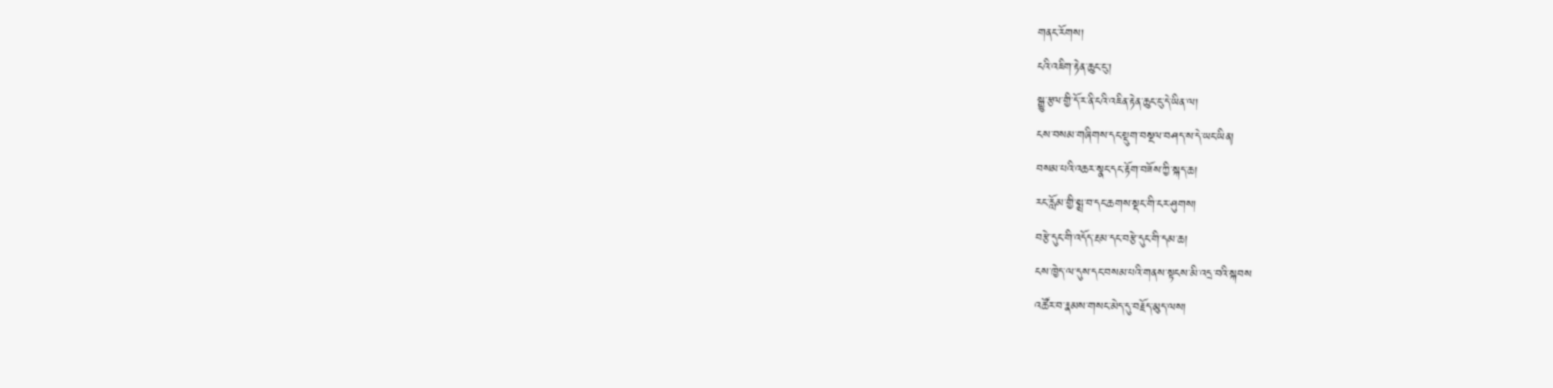གནང་རོགས།
ངའི་འཇིག་རྟེན་ཆུང་ངུ་།
སྒྱུ་རྩལ་གྱི་དོ་ར་ནི་ངའི་འཇིན་རྟེན་ཆུང་ངུ་དེ་ཡིན་ལ།
ངས་བསམ་གཞིགས་དང་སྡུག་བསྔལ་བཤད་ས་དེ་ཡང་ཡིན།
བསམ་པའི་འཆར་སྣང་དང་རྟོག་བཟོས་ཀྱི་སྐད་ཆ།
རང་རློམ་གྱི་སྨྲ་བ་དང་ཆགས་སྡང་གི་ངར་ཤུགས།
བརྩེ་དུང་གི་འདོད་རྔམ་དང་བརྩེ་དུང་གི་དམ་ཆ།
ངས་ཁྱེད་ལ་དུས་དང་བསམ་པའི་གནས་སྟངས་མི་འདྲ་བའི་སྐབས
འཚོར་བ་རྣམས་གསང་མེད་དུ་བརྗོད་མུད་ལས།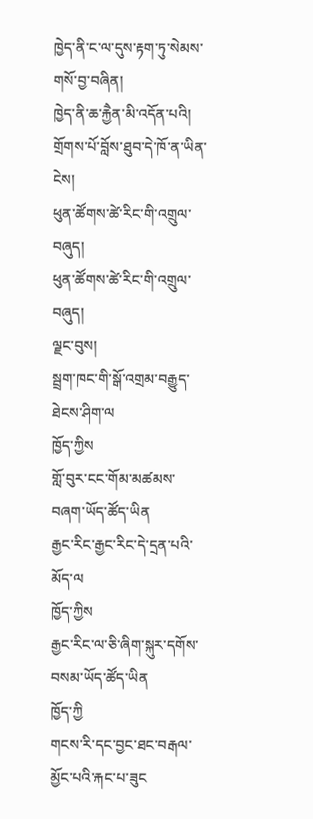ཁྱེད་ནི་ང་ལ་དུས་རྟག་ཏུ་སེམས་གསོ་བྱ་བཞིན།
ཁྱེད་ནི་ཆ་རྐྱཻན་མི་འདོན་པའི།
གྲོགས་པོ་བློས་ཐུབ་དེ་ཁོ་ན་ཡིན་ངེས།
ཕུན་ཚོགས་ཚེ་རིང་གི་འགྲུལ་བཞུད།
ཕུན་ཚོགས་ཚེ་རིང་གི་འགྲུལ་བཞུད།
ལྗང་བུས།
སྦྲག་ཁང་གི་སྒོ་འགྲམ་བརྒྱུད་ཐེངས་ཤིག་ལ
ཁྱོད་ཀྱིས
གློ་བུར་ངང་གོམ་མཚམས་བཞག་ཡོད་ཚོད་ཡིན
རྒྱང་རིང་རྒྱང་རིང་དེ་དྲན་པའི་མོད་ལ
ཁྱོད་ཀྱིས
རྒྱང་རིང་ལ་ཅི་ཞིག་སྐུར་དགོས་བསམ་ཡོད་ཚོད་ཡིན
ཁྱོད་ཀྱི
གངས་རི་དང་བྱང་ཐང་བརྒལ་མྱོང་པའི་རྐང་པ་ཟུང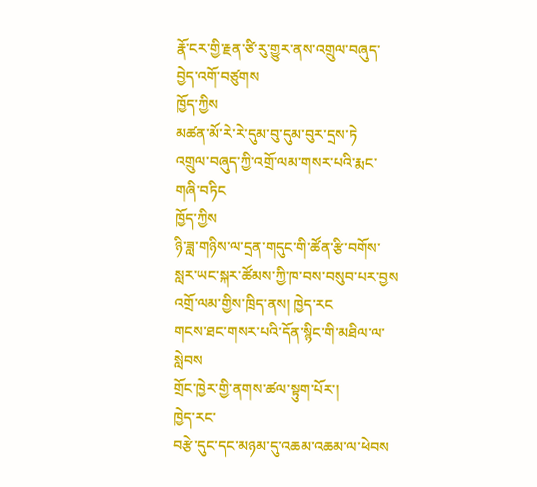རྣོ་ངར་གྱི་རྗན་ཙི་རུ་གྱུར་ནས་འགྲུལ་བཞུད་བྱེད་འགོ་བཙུགས
ཁྱོད་ཀྱིས
མཚན་མོ་རེ་རེ་དུམ་བུ་དུམ་བུར་དྲས་ཏེ
འགྲུལ་བཞུད་ཀྱི་འགྲོ་ལམ་གསར་པའི་རྨང་གཞི་བཏིང
ཁྱོད་ཀྱིས
ཉི་ཟླ་གཉིས་ལ་དྲན་གདུང་གི་ཚོན་རྩི་བགོས་
སླར་ཡང་སྐར་ཚོམས་ཀྱི་ཁ་བས་བསུབ་པར་བྱས
འགྲོ་ལམ་གྱིས་ཁྲིད་ནས། ཁྱེད་རང
གངས་ཐང་གསར་པའི་དོན་སྙིང་གི་མཐིལ་ལ་སླེབས
གྲོང་ཁྱེར་གྱི་ནགས་ཚལ་སྟུག་པོར་།
ཁྱེད་རང་
བརྩེ་དུང་དང་མཉམ་དུ་འཆམ་འཆམ་ལ་ཕེབས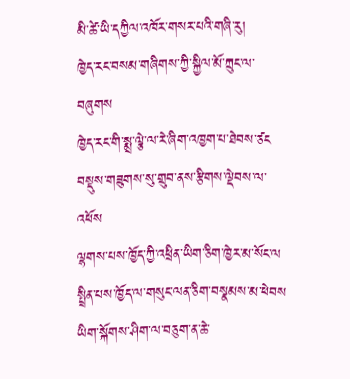མི་ཚེ་ཡི་དཀྱིལ་འཁོར་གསར་པའི་གཞི་རུ།
ཁྱེད་རང་བསམ་གཞིགས་ཀྱི་སྐྱིལ་མོ་ཀྲུང་ལ་བཞུགས
ཁྱེད་རང་གི་སྨྲ་ལྕེ་ལ་རེ་ཞིག་འཁྱག་པ་ཐེབས་ཙང
བསྡུས་གཟུགས་སུ་གྲུབ་ནས་རྩིགས་ལྡེབས་ལ་འཕོས
ལྷགས་པས་ཁྱོད་ཀྱི་འཕྲིན་ཡིག་ཅིག་ཁྱེར་མ་སོང་ལ
སྤྲིན་པས་ཁྱོད་ལ་གསུང་ལན་ཅིག་བསྣམས་མ་ཕེབས
ཡིག་སྐོགས་ཤིག་ལ་བཅུག་ན་ཆེ་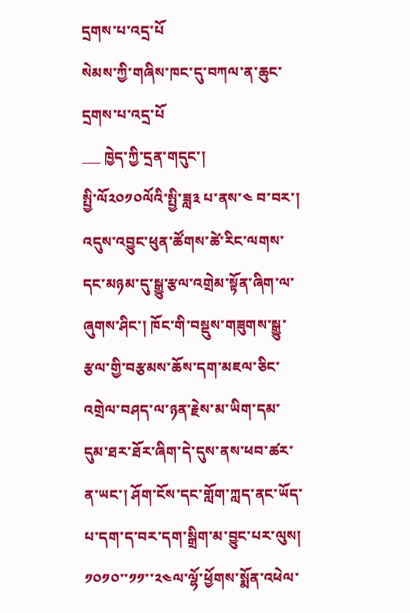དྲགས་པ་འདྲ་པོ
སེམས་ཀྱི་གཞིས་ཁང་དུ་བཀལ་ན་ཆུང་དྲགས་པ་འདྲ་པོ
___ ཁྱེད་ཀྱི་དྲན་གདུང་།
སྤྱི་ལོ༢༠༡༠ལོའི་སྤྱི་ཟླ༣ པ་ནས་༤ བ་བར་། འདུས་འབྱུང་ཕུན་ཚོགས་ཚེ་རིང་ལགས་དང་མཉམ་དུ་སྒྱུ་རྩལ་འགྲེམ་སྟོན་ཞིག་ལ་ཞུགས་ཤིང་། ཁོང་གི་བསྡུས་གཟུགས་སྒྱུ་རྩལ་གྱི་བརྩམས་ཆོས་དག་མཇལ་ཅིང་འགྲེལ་བཤད་ལ་ཉན་རྗེས་མ་ཡིག་དམ་དུམ་ཐར་ཐོར་ཞིག་དེ་དུས་ནས་ཕབ་ཚར་ན་ཡང་། ཤོག་ངོས་དང་གློག་ཀླད་ནང་ཡོད་པ་དག་ད་བར་དག་སྒྲིག་མ་བྱུང་པར་ལུས། ༡༠༡༠་་༡༡་་༢༤ལ་ལྷོ་ཕྱོགས་སྨོན་འཕེལ་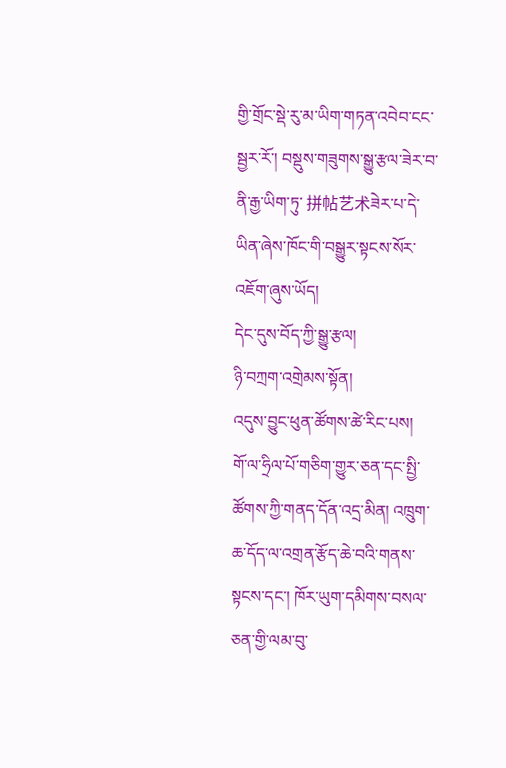གྱི་གྲོང་སྡེ་རུ་མ་ཡིག་གཏན་འབེབ་ངང་སྦྱར་རོ་། བསྡུས་གཟུགས་སྒྱུ་རྩལ་ཟེར་བ་ནི་རྒྱ་ཡིག་ཏུ་ 拼帖艺术ཟེར་པ་དེ་ཡིན་ཞེས་ཁོང་གི་བསྒྱུར་སྟངས་སོར་འཇོག་ཞུས་ཡོད།
དེང་དུས་བོད་ཀྱི་སྒྱུ་རྩལ།
ཉི་བཀྲག་འགྲེམས་སྟོན།
འདུས་བྱུང་ཕུན་ཚོགས་ཚེ་རིང་པས།
གོ་ལ་ཧྲིལ་པོ་གཅིག་གྱུར་ཅན་དང་སྤྱི་ཚོགས་ཀྱི་གནད་དོན་འདྲ་མིན། འཁྲུག་ཆ་དོད་ལ་འགྲན་རྩོད་ཆེ་བའི་གནས་སྟངས་དང་། ཁོར་ཡུག་དམིགས་བསལ་ཅན་གྱི་ལམ་བུ་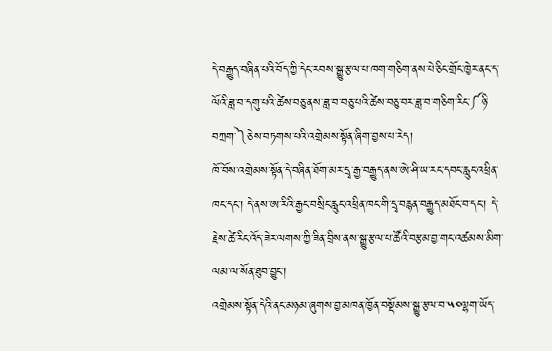དེ་བརྒྱུད་བཞིན་པའི་བོད་ཀྱི་དེང་རབས་སྒྱུ་རྩལ་པ་ཁག་གཅིག་ནས་པེ་ཅིང་གྲོང་ཁྱེར་ནང་ད་ལོའི་ཟླ་བ་དགུ་པའི་ཚེས་བཅུ་ནས་ཟླ་བ་བཅུ་པའི་ཚེས་བཅུ་བར་ཟླ་བ་གཅིག་རིང་༼ཉི་བཀྲག་༽ཅེས་བཏགས་པའི་འགྲེམས་སྟོན་ཞིག་བྱས་པ་རེད།
ཁོ་བོས་འགྲེམས་སྟོན་དེ་བཞིན་ཐོག་མར་དྲྭ་རྒྱ་བརྒྱུད་ནས་ཨེ་ཤི་ཡ་རང་དབང་རླུང་འཕྲིན་ཁང་དང་། དེ་ནས་ཨ་རིའི་རྒྱང་བསྲིང་རླུང་འཕྲིན་ཁང་གི་དྲྭ་བརྙན་བརྒྱུད་མཐོང་བ་དང་། དེ་རྗེས་ཚེ་རིང་འོད་ཟེར་ལགས་ཀྱི་ཟིན་བྲིས་ནས་སྒྱུ་རྩལ་པ་ཚོའི་བརྩམ་བྱ་གང་འཚམས་མིག་ལམ་ལ་སོན་ཐུབ་བྱུང་།
འགྲེམས་སྟོན་དེའི་ནང་མཉམ་ཞུགས་བྱ་མཁན་ཁྱོན་བསྡོམས་སྒྱུ་རྩལ་བ་༥༠ལྷག་ཡོད་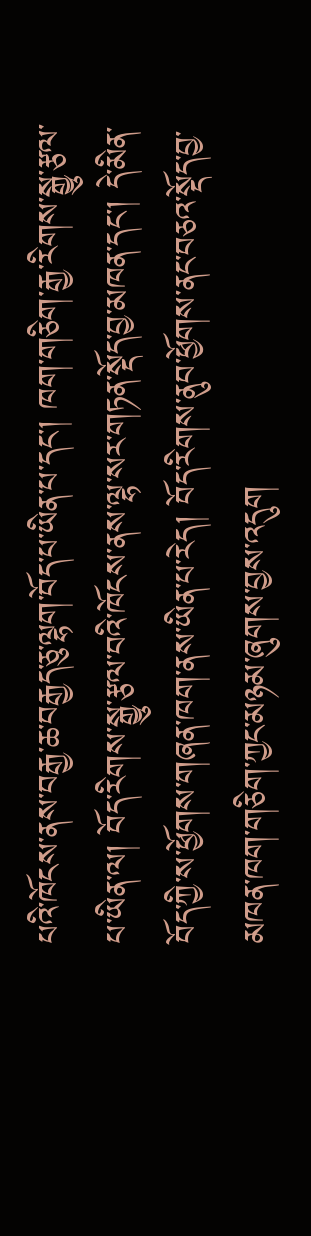པའི་ཁོངས་ནས་བརྒྱ་ཆ་བརྒྱད་ཅུ་ལྷག་བོད་པ་ཡིན་པ་དང་། ཁག་གཅིག་རྒྱ་རིགས་སྒྱུ་རྩལ་པ་ཡིན་ལ། བོད་རིགས་སྒྱུ་རྩལ་བའི་ཁོངས་ནས་ལྷ་སར་གཏན་སྡོད་བྱ་མཁན་དང་། དེ་མིན་བོད་ཀྱི་ས་ཕྱོགས་གཞན་ཁག་ནས་ཡིན་པ་རེད། བོད་རིགས་ནུབ་ཕྱོགས་ནང་བཅའ་སྡོད་བྱ་མཁན་ཁག་གཅིག་ཀྱང་མཉམ་ཞུགས་བྱས་འདུག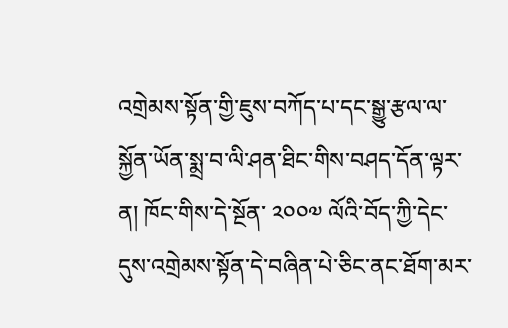འགྲེམས་སྟོན་གྱི་ཇུས་བཀོད་པ་དང་སྒྱུ་རྩལ་ལ་སྐྱོན་ཡོན་སྨྲ་བ་ལི་ཤན་ཐིང་གིས་བཤད་དོན་ལྟར་ན། ཁོང་གིས་དེ་སྔོན་ ༢༠༠༧ ལོའི་བོད་ཀྱི་དེང་དུས་འགྲེམས་སྟོན་དེ་བཞིན་པེ་ཅིང་ནང་ཐོག་མར་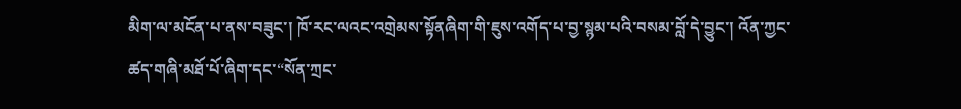མིག་ལ་མངོན་པ་ནས་བཟུང་། ཁོ་རང་ལའང་འགྲེམས་སྟོནཞིག་གི་ཇུས་འགོད་པ་བྱ་སྙམ་པའི་བསམ་བློ་དེ་བྱུང་། འོན་ཀྱང་ཚད་གཞི་མཐོ་པོ་ཞིག་དང་“སོན་ཀྲང་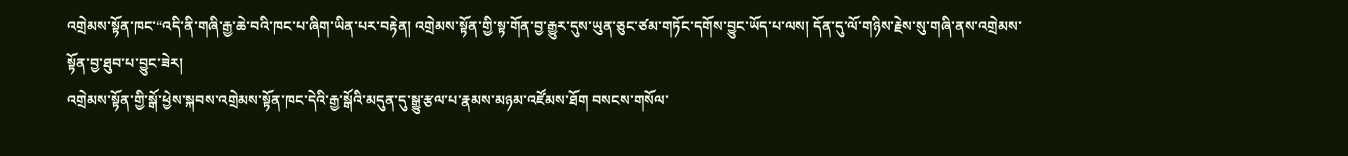འགྲེམས་སྟོན་ཁང་“འདི་ནི་གཞི་རྒྱ་ཆེ་བའི་ཁང་པ་ཞིག་ཡིན་པར་བརྟེན། འགྲེམས་སྟོན་གྱི་སྟ་གོན་བྱ་རྒྱུར་དུས་ཡུན་ཅུང་ཙམ་གཏོང་དགོས་བྱུང་ཡོད་པ་ལས། དོན་དུ་ལོ་གཉིས་རྗེས་སུ་གཞི་ནས་འགྲེམས་སྟོན་བྱ་ཐུབ་པ་བྱུང་ཟེར།
འགྲེམས་སྟོན་གྱི་སྒོ་ཕྱེས་སྐབས་འགྲེམས་སྟོན་ཁང་དེའི་རྒྱ་སྒོའི་མདུན་དུ་སྒྱུ་རྩལ་པ་རྣམས་མཉམ་འཛོམས་ཐོག བསངས་གསོལ་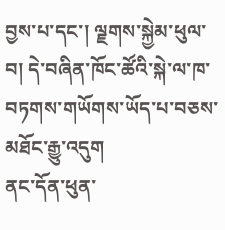བྱས་པ་དང་། ལྗགས་སྐྱེམ་ཕུལ་བ། དེ་བཞིན་ཁོང་ཚོའི་སྐེ་ལ་ཁ་བཏགས་གཡོགས་ཡོད་པ་བཅས་མཐོང་རྒྱུ་འདུག
ནང་དོན་ཕུན་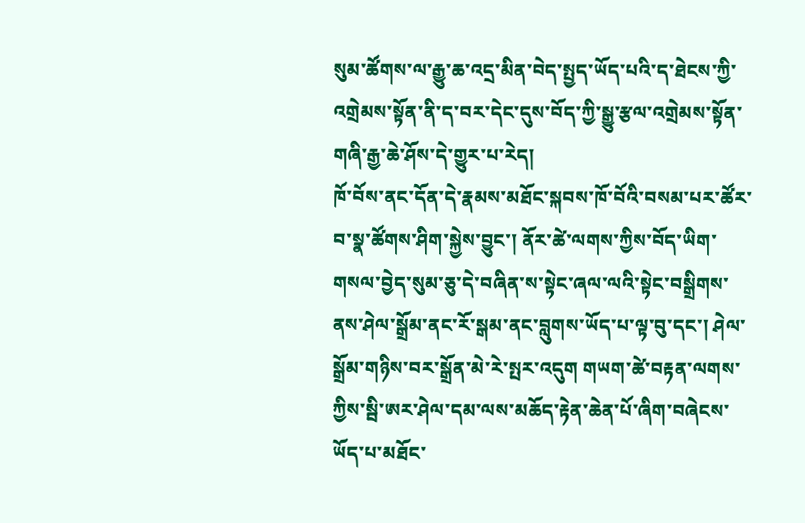སུམ་ཚོགས་ལ་རྒྱུ་ཆ་འདྲ་མིན་བེད་སྤྱད་ཡོད་པའི་ད་ཐེངས་ཀྱི་འགྲེམས་སྟོན་ནི་ད་བར་དེང་དུས་བོད་ཀྱི་སྒྱུ་རྩལ་འགྲེམས་སྟོན་གཞི་རྒྱ་ཆེ་ཤོས་དེ་གྱུར་པ་རེད།
ཁོ་བོས་ནང་དོན་དེ་རྣམས་མཐོང་སྐབས་ཁོ་བོའི་བསམ་པར་ཚོར་བ་སྣ་ཚོགས་ཤིག་སྐྱེས་བྱུང་། ནོར་ཚེ་ལགས་ཀྱིས་བོད་ཡིག་གསལ་བྱེད་སུམ་ཅུ་དེ་བཞིན་ས་སྟེང་ཞལ་ལའི་སྟེང་བསྒྲིགས་ནས་ཤེལ་སྒྲོམ་ནང་རོ་སྒམ་ནང་བླུགས་ཡོད་པ་ལྟ་བུ་དང་། ཤེལ་སྒྲོམ་གཉིས་བར་སྒྲོན་མེ་རེ་སྤར་འདུག གཡག་ཚེ་བརྟན་ལགས་ཀྱིས་སྦི་ཨར་ཤེལ་དམ་ལས་མཆོད་རྟེན་ཆེན་པོ་ཞིག་བཞེངས་ཡོད་པ་མཐོང་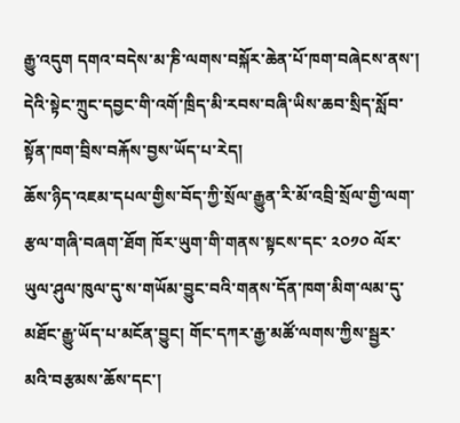རྒྱུ་འདུག དགའ་བདེས་མ་ཎི་ལགས་བསྐོར་ཆེན་པོ་ཁག་བཞེངས་ནས་། དེའི་སྟེང་ཀྲུང་དབྱང་གི་འགོ་ཁྲིད་མི་རབས་བཞི་ཡིས་ཆབ་སྲིད་སློབ་སྟོན་ཁག་བྲིས་བརྐོས་བྱས་ཡོད་པ་རེད།
ཆོས་ཉིད་འཇམ་དཔལ་གྱིས་བོད་ཀྱི་སྲོལ་རྒྱུན་རི་མོ་འབྲི་སྲོལ་གྱི་ལག་རྩལ་གཞི་བཞག་ཐོག ཁོར་ཡུག་གི་གནས་སྟངས་དང་ ༢༠༡༠ ལོར་ཡུལ་ཤུལ་ཁུལ་དུ་ས་གཡོམ་བྱུང་བའི་གནས་དོན་ཁག་མིག་ལམ་དུ་མཐོང་རྒྱུ་ཡོད་པ་མངོན་བྱུང། གོང་དཀར་རྒྱ་མཚོ་ལགས་ཀྱིས་སྦྱར་མའི་བརྩམས་ཆོས་དང་།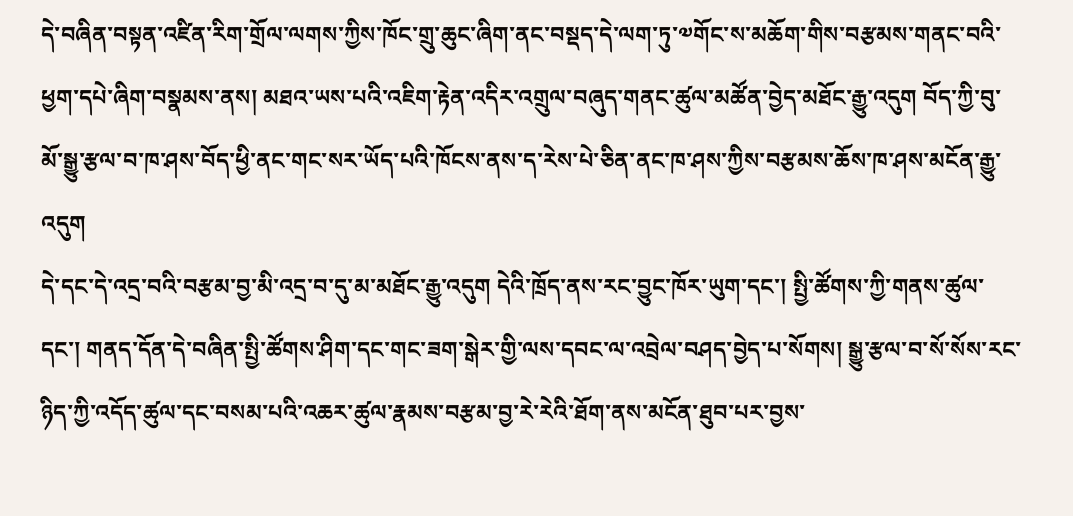དེ་བཞིན་བསྟན་འཛིན་རིག་གྲོལ་ལགས་ཀྱིས་ཁོང་གྲུ་ཆུང་ཞིག་ནང་བསྡད་དེ་ལག་ཏུ་༧གོང་ས་མཆོག་གིས་བརྩམས་གནང་བའི་ཕྱག་དཔེ་ཞིག་བསྣམས་ནས། མཐའ་ཡས་པའི་འཇིག་རྟེན་འདིར་འགྲུལ་བཞུད་གནང་ཚུལ་མཚོན་བྱེད་མཐོང་རྒྱུ་འདུག བོད་ཀྱི་བུ་མོ་སྒྱུ་རྩལ་བ་ཁ་ཤས་བོད་ཕྱི་ནང་གང་སར་ཡོད་པའི་ཁོངས་ནས་ད་རེས་པེ་ཅིན་ནང་ཁ་ཤས་ཀྱིས་བརྩམས་ཆོས་ཁ་ཤས་མངོན་རྒྱུ་འདུག
དེ་དང་དེ་འདྲ་བའི་བརྩམ་བྱ་མི་འདྲ་བ་དུ་མ་མཐོང་རྒྱུ་འདུག དེའི་ཁྲོད་ནས་རང་བྱུང་ཁོར་ཡུག་དང་། སྤྱི་ཚོགས་ཀྱི་གནས་ཚུལ་དང་། གནད་དོན་དེ་བཞིན་སྤྱི་ཚོགས་ཤིག་དང་གང་ཟག་སྒེར་གྱི་ལས་དབང་ལ་འབྲེལ་བཤད་བྱེད་པ་སོགས། སྒྱུ་རྩལ་བ་སོ་སོས་རང་ཉིད་ཀྱི་འདོད་ཚུལ་དང་བསམ་པའི་འཆར་ཚུལ་རྣམས་བརྩམ་བྱ་རེ་རེའི་ཐོག་ནས་མངོན་ཐུབ་པར་བྱས་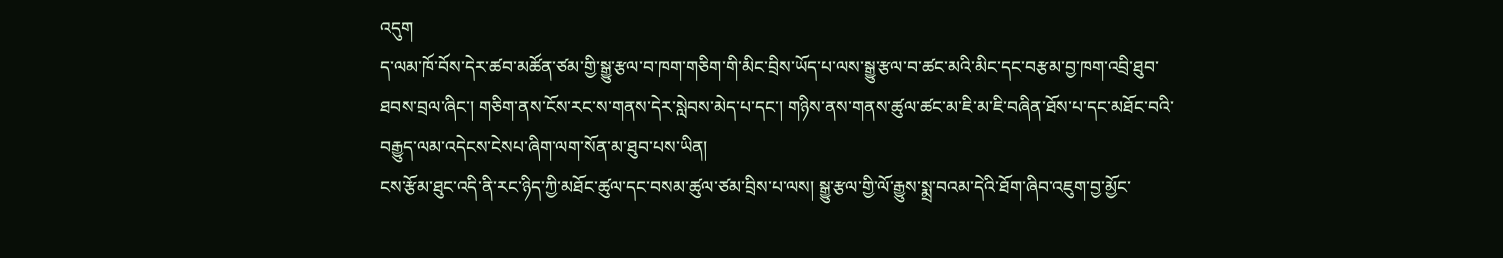འདུག
ད་ལམ་ཁོ་བོས་དེར་ཚབ་མཚོན་ཙམ་གྱི་སྒྱུ་རྩལ་བ་ཁག་གཅིག་གི་མིང་བྲིས་ཡོད་པ་ལས་སྒྱུ་རྩལ་བ་ཚང་མའི་མིང་དང་བརྩམ་བྱ་ཁག་འབྲི་ཐུབ་ཐབས་བྲལ་ཞིང་། གཅིག་ནས་ངོས་རང་ས་གནས་དེར་སླེབས་མེད་པ་དང་། གཉིས་ནས་གནས་ཚུལ་ཚང་མ་ཇི་མ་ཇི་བཞིན་ཐོས་པ་དང་མཐོང་བའི་བརྒྱུད་ལམ་འདེངས་ངེསཔ་ཞིག་ལག་སོན་མ་ཐུབ་པས་ཡིན།
ངས་རྩོམ་ཐུང་འདི་ནི་རང་ཉིད་ཀྱི་མཐོང་ཚུལ་དང་བསམ་ཚུལ་ཙམ་བྲིས་པ་ལས། སྒྱུ་རྩལ་གྱི་ལོ་རྒྱུས་སྨྲ་བའམ་དེའི་ཐོག་ཞིབ་འཇུག་བྱ་མྱོང་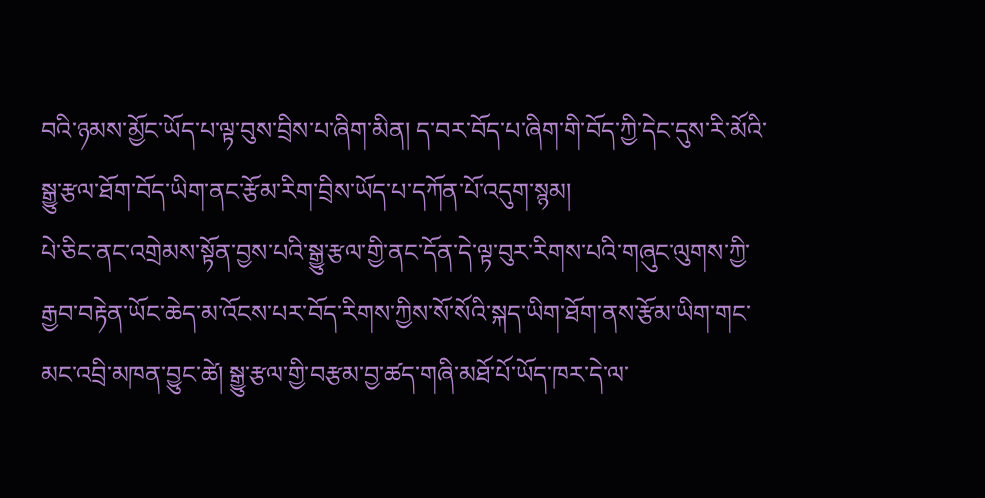བའི་ཉམས་མྱོང་ཡོད་པ་ལྟ་བུས་བྲིས་པ་ཞིག་མིན། ད་བར་བོད་པ་ཞིག་གི་བོད་ཀྱི་དེང་དུས་རི་མོའི་སྒྱུ་རྩལ་ཐོག་བོད་ཡིག་ནང་རྩོམ་རིག་བྲིས་ཡོད་པ་དཀོན་པོ་འདུག་སྙམ།
པེ་ཅིང་ནང་འགྲེམས་སྟོན་བྱས་པའི་སྒྱུ་རྩལ་གྱི་ནང་དོན་དེ་ལྟ་བུར་རིགས་པའི་གཞུང་ལུགས་ཀྱི་རྒྱབ་བརྟེན་ཡོང་ཆེད་མ་འོངས་པར་བོད་རིགས་ཀྱིས་སོ་སོའི་སྐད་ཡིག་ཐོག་ནས་རྩོམ་ཡིག་གང་མང་འབྲི་མཁན་བྱུང་ཚེ། སྒྱུ་རྩལ་གྱི་བརྩམ་བྱ་ཚད་གཞི་མཐོ་པོ་ཡོད་ཁར་དེ་ལ་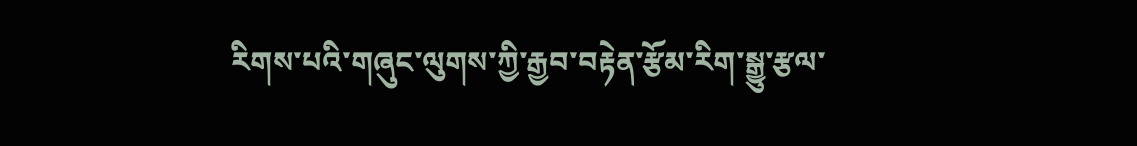རིགས་པའི་གཞུང་ལུགས་ཀྱི་རྒྱབ་བརྟེན་རྩོམ་རིག་སྒྱུ་རྩལ་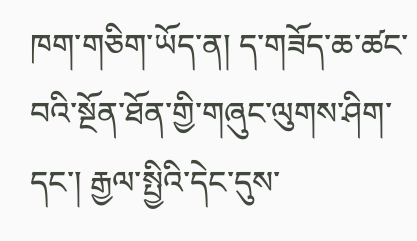ཁག་གཅིག་ཡོད་ན། ད་གཟོད་ཆ་ཚང་བའི་སྔོན་ཐོན་གྱི་གཞུང་ལུགས་ཤིག་དང་། རྒྱལ་སྤྱིའི་དེང་དུས་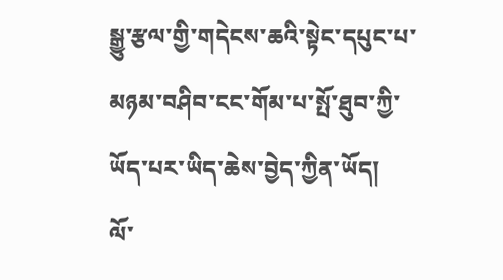སྒྱུ་རྩལ་གྱི་གདེངས་ཆའི་སྟེང་དཔུང་པ་མཉམ་བཤིབ་ངང་གོམ་པ་སྤོ་ཐུབ་ཀྱི་ཡོད་པར་ཡིད་ཆེས་བྱེད་ཀྱིན་ཡོད།
ལོ་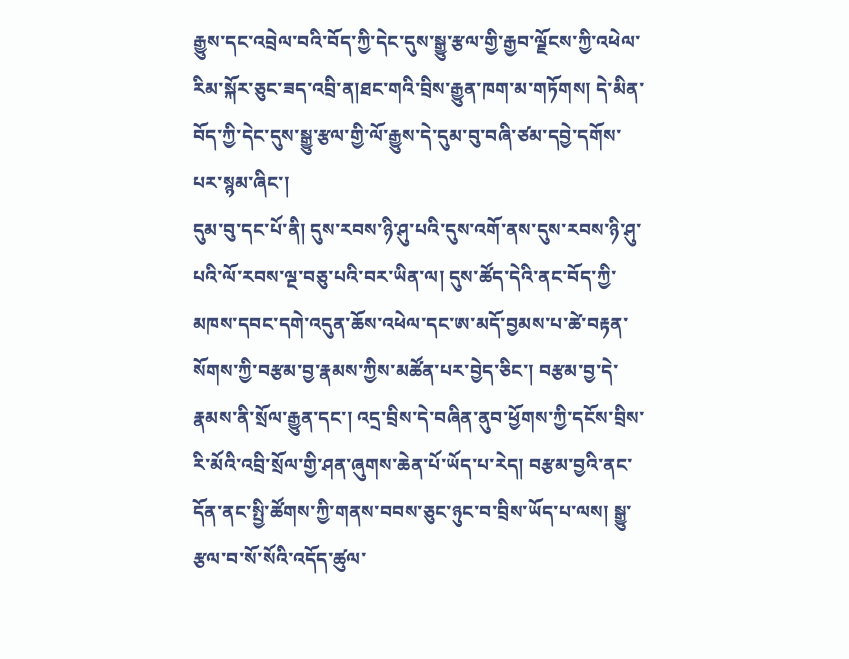རྒྱུས་དང་འབྲེལ་བའི་བོད་ཀྱི་དེང་དུས་སྒྱུ་རྩལ་གྱི་རྒྱབ་ལྗོངས་ཀྱི་འཕེལ་རིམ་སྐོར་ཅུང་ཟད་འབྲི་ན།ཐང་གའི་བྲིས་རྒྱུན་ཁག་མ་གཏོགས། དེ་མིན་བོད་ཀྱི་དེང་དུས་སྒྱུ་རྩལ་གྱི་ལོ་རྒྱུས་དེ་དུམ་བུ་བཞི་ཙམ་དབྱེ་དགོས་པར་སྙམ་ཞིང་།
དུམ་བུ་དང་པོ་ནི། དུས་རབས་ཉི་ཤུ་པའི་དུས་འགོ་ནས་དུས་རབས་ཉི་ཤུ་པའི་ལོ་རབས་ལྔ་བཅུ་པའི་བར་ཡིན་ལ། དུས་ཚོད་དེའི་ནང་བོད་ཀྱི་མཁས་དབང་དགེ་འདུན་ཆོས་འཕེལ་དང་ཨ་མདོ་བྱམས་པ་ཚེ་བརྟན་སོགས་ཀྱི་བརྩམ་བྱ་རྣམས་ཀྱིས་མཚོན་པར་བྱེད་ཅིང་། བརྩམ་བྱ་དེ་རྣམས་ནི་སྲོལ་རྒྱུན་དང་། འདྲ་བྲིས་དེ་བཞིན་ནུབ་ཕྱོགས་ཀྱི་དངོས་བྲིས་རི་མོའི་འབྲི་སྲོལ་གྱི་ཤན་ཞུགས་ཆེན་པོ་ཡོད་པ་རེད། བརྩམ་བྱའི་ནང་དོན་ནང་སྤྱི་ཚོགས་ཀྱི་གནས་བབས་ཅུང་ཉུང་བ་བྲིས་ཡོད་པ་ལས། སྒྱུ་རྩལ་བ་སོ་སོའི་འདོད་ཚུལ་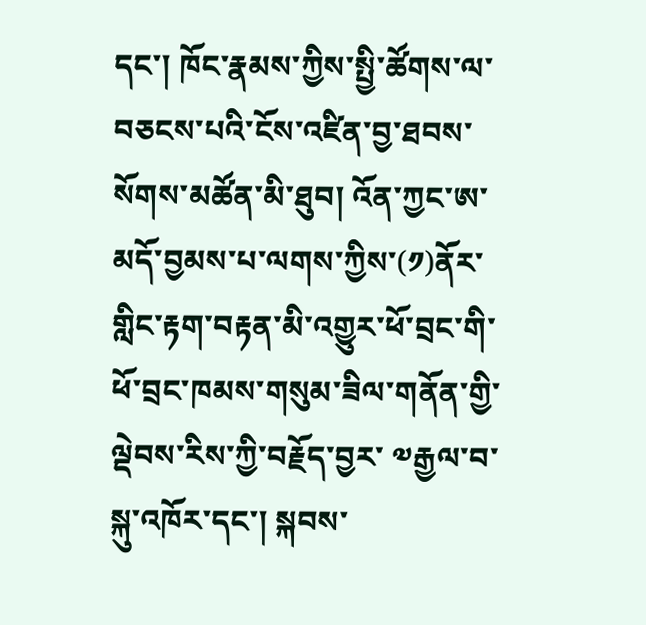དང་། ཁོང་རྣམས་ཀྱིས་སྤྱི་ཚོགས་ལ་བཅངས་པའི་ངོས་འཛིན་བྱ་ཐབས་སོགས་མཚོན་མི་ཐུབ། འོན་ཀྱང་ཨ་མདོ་བྱམས་པ་ལགས་ཀྱིས་(༡)ནོར་གླིང་རྟག་བརྟན་མི་འགྱུར་ཕོ་བྲང་གི་ཕོ་བྲང་ཁམས་གསུམ་ཟིལ་གནོན་གྱི་ལྡེབས་རིས་ཀྱི་བརྗོད་བྱར་ ༧རྒྱལ་བ་སྐུ་འཁོར་དང་། སྐབས་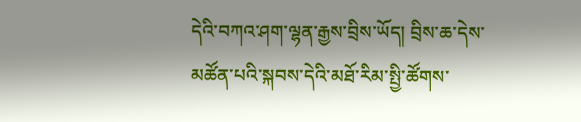དེའི་བཀའ་ཤག་ལྷན་རྒྱས་བྲིས་ཡོད། བྲིས་ཆ་དེས་མཚོན་པའི་སྐབས་དེའི་མཐོ་རིམ་སྤྱི་ཚོགས་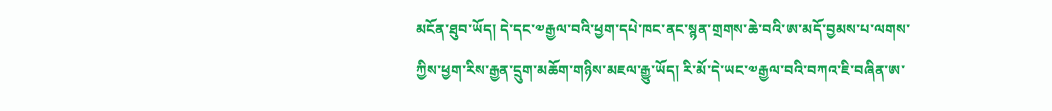མངོན་ཐུབ་ཡོད། དེ་དང་༧རྒྱལ་བའི་ཕྱག་དཔེ་ཁང་ནང་སྙན་གྲགས་ཆེ་བའི་ཨ་མདོ་བྱམས་པ་ལགས་ཀྱིས་ཕྱག་རིས་རྒྱན་དྲུག་མཆོག་གཉིས་མཇལ་རྒྱུ་ཡོད། རི་མོ་དེ་ཡང་༧རྒྱལ་བའི་བཀའ་ཇི་བཞིན་ཨ་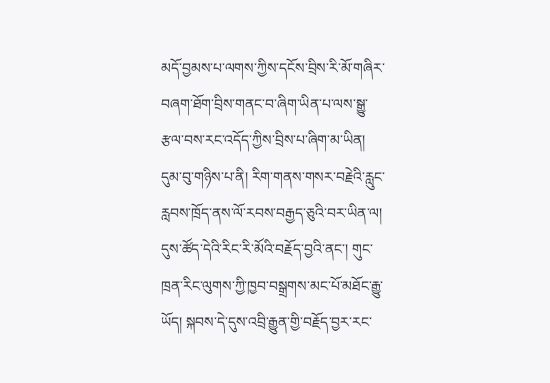མདོ་བྱམས་པ་ལགས་ཀྱིས་དངོས་བྲིས་རི་མོ་གཞིར་བཞག་ཐོག་བྲིས་གནང་བ་ཞིག་ཡིན་པ་ལས་སྒྱུ་རྩལ་བས་རང་འདོད་ཀྱིས་བྲིས་པ་ཞིག་མ་ཡིན།
དུམ་བུ་གཉིས་པ་ནི། རིག་གནས་གསར་བརྗེའི་རླུང་རླབས་ཁྲོད་ནས་ལོ་རབས་བརྒྱད་ཅུའི་བར་ཡིན་ལ། དུས་ཚོད་དེའི་རིང་རི་མོའི་བརྗོད་བྱའི་ནང་། གུང་ཁྲན་རིང་ལུགས་ཀྱི་ཁྱབ་བསྒྲགས་མང་པོ་མཐོང་རྒྱུ་ཡོད། སྐབས་དེ་དུས་འབྲི་རྒྱུན་གྱི་བརྗོད་བྱར་རང་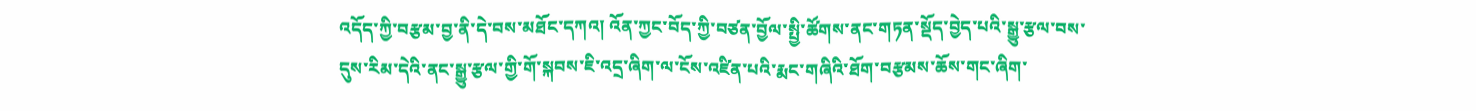འདོད་ཀྱི་བརྩམ་བྱ་ནི་དེ་བས་མཐོང་དཀའ། འོན་ཀྱང་བོད་ཀྱི་བཙན་བྱོལ་སྤྱི་ཚོགས་ནང་གཏན་སྡོད་བྱེད་པའི་སྒྱུ་རྩལ་བས་དུས་རིམ་དེའི་ནང་སྒྱུ་རྩལ་གྱི་གོ་སྐབས་ཇི་འདྲ་ཞིག་ལ་ངོས་འཛིན་པའི་རྨང་གཞིའི་ཐོག་བརྩམས་ཆོས་གང་ཞིག་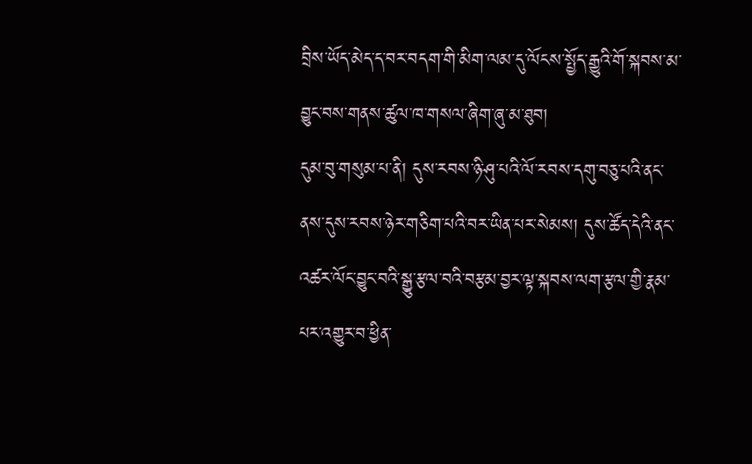བྲིས་ཡོད་མེད་ད་བར་བདག་གི་མིག་ལམ་དུ་ལོངས་སྤྱོད་རྒྱུའི་གོ་སྐབས་མ་བྱུང་བས་གནས་ཚུལ་ཁ་གསལ་ཞིག་ཞུ་མ་ཐུབ།
དུམ་བུ་གསུམ་པ་ནི། དུས་རབས་ཉི་ཤུ་པའི་ལོ་རབས་དགུ་བཅུ་པའི་ནང་ནས་དུས་རབས་ཉེར་གཅིག་པའི་བར་ཡིན་པར་སེམས། དུས་ཚོད་དེའི་ནང་འཚར་ལོང་བྱུང་བའི་སྒྱུ་རྩལ་བའི་བརྩམ་བྱར་ལྟ་སྐབས་ལག་རྩལ་གྱི་རྣམ་པར་འགྱུར་བ་ཕྱིན་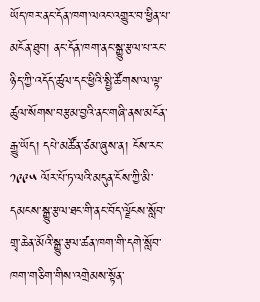ཡོད་ཁར་ནང་དོན་ཁག་ལའང་འགྱུར་བ་ཕྱིན་པ་མངོན་ཐུབ། ནང་དོན་ཁག་ནང་སྒྱུ་རྩལ་པ་རང་ཉིད་ཀྱི་འདོད་ཚུལ་དང་ཕྱིའི་སྤྱི་ཚོགས་ལ་ལྟ་ཚུལ་སོགས་བརྩམ་བྱའི་ནང་གཞི་ནས་མངོན་རྒྱུ་ཡོད། དཔེ་མཚོན་ཙམ་ཞུས་ན། ངོས་རང་ ༡༩༩༥ ལོར་པོ་ཏ་ལའི་མདུན་ངོས་ཀྱི་མི་དམངས་སྒྱུ་རྩལ་ཐང་གི་ནང་བོད་ལྗོངས་སློབ་གྲྭ་ཆེན་མོའི་སྒྱུ་རྩལ་ཚན་ཁག་གི་དགེ་སློབ་ཁག་གཅིག་གིས་འགྲེམས་སྟོན་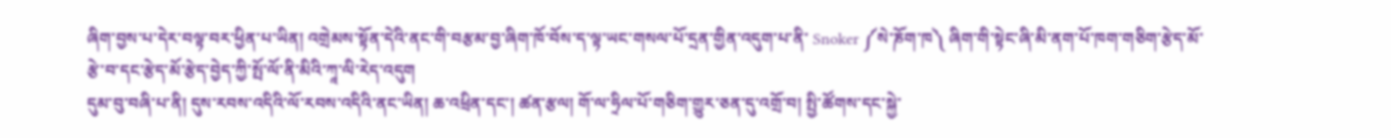ཞིག་བྱས་པ་དེར་བལྟ་བར་ཕྱིན་པ་ཡིན། འགྲེམས་སྟོན་དེའི་ནང་གི་བརྩམ་བྱ་ཞིག་ཁོ་བོས་ད་ལྟ་ཡང་གསལ་པོ་དྲན་གྱིན་འདུག་པ་ནི་ Snoker ༼སེ་ཎོག་ཁ༽ ཞིག་གི་སྟེང་ཞི་མི་ནག་པོ་ཁག་གཅིག་རྩེད་མོ་རྩེ་བ་དང་རྩེད་མོ་རྩེད་བྱེད་ཀྱི་སྤོ་ལོ་ནི་མིའི་ཀཱ་ལི་རེད་འདུག
དུམ་བུ་བཞི་པ་ནི། དུས་རབས་འདིའི་ལོ་རབས་འདིའི་ནང་ཡིན། ཆ་འཕྲིན་དང་། ཚན་རྩལ། གོ་ལ་ཧྲིལ་པོ་གཅིག་གྱུར་ཅན་དུ་འགྲོ་བ། སྤྱི་ཚོགས་དང་སྐྱེ་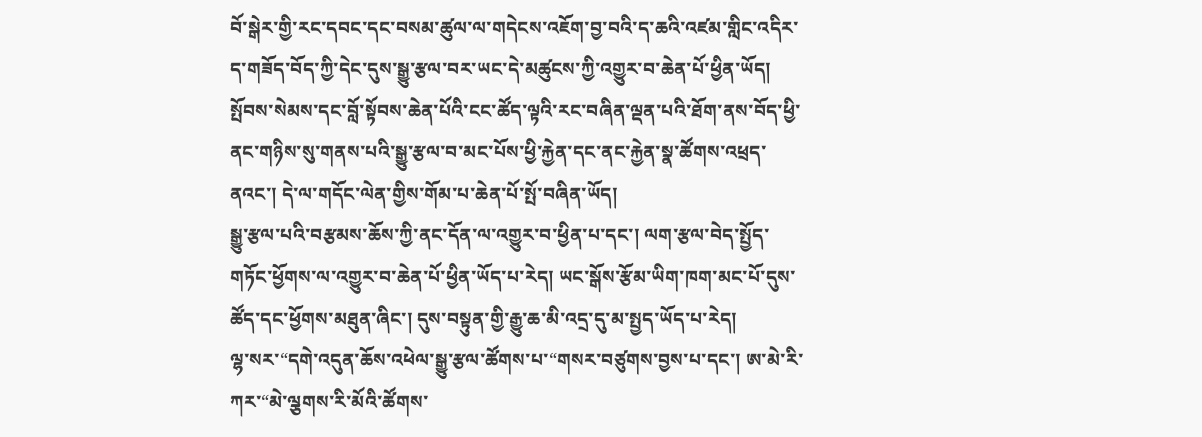བོ་སྒེར་གྱི་རང་དབང་དང་བསམ་ཚུལ་ལ་གདེངས་འཇོག་བྱ་བའི་ད་ཆའི་འཛམ་གླིང་འདིར་ད་གཟོད་བོད་ཀྱི་དེང་དུས་སྒྱུ་རྩལ་བར་ཡང་དེ་མཚུངས་ཀྱི་འགྱུར་བ་ཆེན་པོ་ཕྱིན་ཡོད། སྤོབས་སེམས་དང་བློ་སྟོབས་ཆེན་པོའི་ངང་ཚོད་ལྟའི་རང་བཞིན་ལྡན་པའི་ཐོག་ནས་བོད་ཕྱི་ནང་གཉིས་སུ་གནས་པའི་སྒྱུ་རྩལ་བ་མང་པོས་ཕྱི་རྐྱེན་དང་ནང་རྐྱེན་སྣ་ཚོགས་འཕྲད་ནའང་། དེ་ལ་གདོང་ལེན་གྱིས་གོམ་པ་ཆེན་པོ་སྤོ་བཞིན་ཡོད།
སྒྱུ་རྩལ་པའི་བརྩམས་ཆོས་ཀྱི་ནང་དོན་ལ་འགྱུར་བ་ཕྱིན་པ་དང་། ལག་རྩལ་བེད་སྤྱོད་གཏོང་ཕྱོགས་ལ་འགྱུར་བ་ཆེན་པོ་ཕྱིན་ཡོད་པ་རེད། ཡང་སྒོས་རྩོམ་ཡིག་ཁག་མང་པོ་དུས་ཚོད་དང་ཕྱོགས་མཐུན་ཞིང་། དུས་བསྟུན་གྱི་རྒྱུ་ཆ་མི་འདྲ་དུ་མ་སྤྱད་ཡོད་པ་རེད།
ལྷ་སར་“དགེ་འདུན་ཆོས་འཕེལ་སྒྱུ་རྩལ་ཚོགས་པ་“གསར་བཙུགས་བྱས་པ་དང་། ཨ་མེ་རི་ཀར་“མེ་ལྕགས་རི་མོའི་ཚོགས་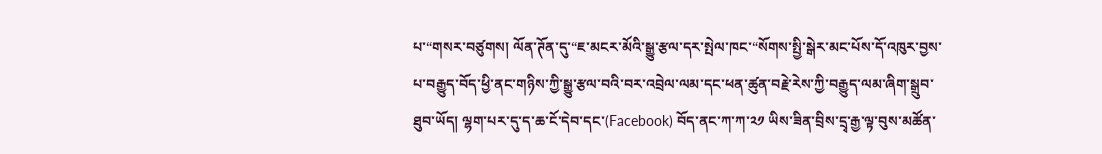པ་“གསར་བཙུགས། ལོན་ཊོན་དུ་“ཇ་མངར་མོའི་སྒྱུ་རྩལ་དར་སྤེལ་ཁང་“སོགས་སྤྱི་སྒེར་མང་པོས་དོ་འཁུར་བྱས་པ་བརྒྱུད་བོད་ཕྱི་ནང་གཉིས་ཀྱི་སྒྱུ་རྩལ་བའི་བར་འབྲེལ་ལམ་དང་ཕན་ཚུན་བརྗེ་རེས་ཀྱི་བརྒྱུད་ལམ་ཞིག་སྒྲུབ་ཐུབ་ཡོད། ལྷག་པར་དུ་ད་ཆ་ངོ་དེབ་དང་(Facebook) བོད་ནང་ཀ་ཀ་༢༡ ཡིས་ཟིན་བྲིས་དྲྭ་རྒྱ་ལྟ་བུས་མཚོན་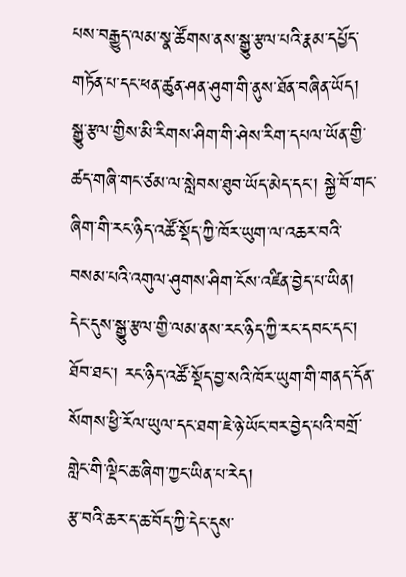པས་བརྒྱུད་ལམ་སྣ་ཚོགས་ནས་སྒྱུ་རྩལ་པའི་རྣམ་དཔྱོད་གཏོན་པ་དང་ཕན་ཚུན་ཤན་ཤུག་གི་ནུས་ཐོན་བཞིན་ཡོད།
སྒྱུ་རྩལ་གྱིས་མི་རིགས་ཤིག་གི་ཤེས་རིག་དཔལ་ཡོན་གྱི་ཚད་གཞི་གང་ཙམ་ལ་སླེབས་ཐུབ་ཡོད་མེད་དང་། སྐྱེ་བོ་གང་ཞིག་གི་རང་ཉིད་འཚོ་སྡོད་ཀྱི་ཁོར་ཡུག་ལ་འཆར་བའི་བསམ་པའི་འགུལ་ཤུགས་ཤིག་ངོས་འཛིན་བྱེད་པ་ཡིན། དེང་དུས་སྒྱུ་རྩལ་གྱི་ལམ་ནས་རང་ཉིད་ཀྱི་རང་དབང་དང་། ཐོབ་ཐང་། རང་ཉིད་འཚོ་སྡོད་བྱ་སའི་ཁོར་ཡུག་གི་གནད་དོན་སོགས་ཕྱི་རོལ་ཡུལ་དང་ཐག་ཇེ་ཉེ་ཡོང་བར་བྱེད་པའི་བགྲོ་གླེང་གི་ལྡིང་ཆ་ཞིག་ཀྱང་ཡིན་པ་རེད།
རྩ་བའི་ཆར་ད་ཆ་བོད་ཀྱི་དེང་དུས་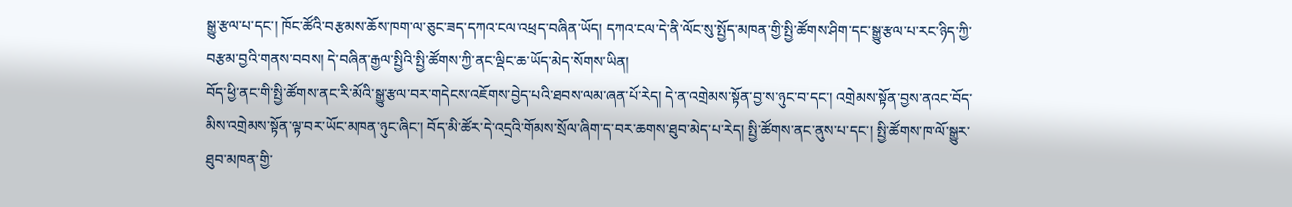སྒྱུ་རྩལ་པ་དང་། ཁོང་ཚོའི་བརྩམས་ཆོས་ཁག་ལ་ཅུང་ཟད་དཀའ་ངལ་འཕྲད་བཞིན་ཡོད། དཀའ་ངལ་དེ་ནི་ལོང་སུ་སྤྱོད་མཁན་གྱི་སྤྱི་ཚོགས་ཤིག་དང་སྒྱུ་རྩལ་པ་རང་ཉིད་ཀྱི་བརྩམ་བྱའི་གནས་བབས། དེ་བཞིན་རྒྱལ་སྤྱིའི་སྤྱི་ཚོགས་ཀྱི་ནང་ལྡིང་ཆ་ཡོད་མེད་སོགས་ཡིན།
བོད་ཕྱི་ནང་གི་སྤྱི་ཚོགས་ནང་རི་མོའི་སྒྱུ་རྩལ་བར་གདེངས་འཇོགས་བྱེད་པའི་ཐབས་ལམ་ཞན་པོ་རེད། དེ་ན་འགྲེམས་སྟོན་བྱ་ས་ཉུང་བ་དང་། འགྲེམས་སྟོན་བྱས་ནའང་བོད་མིས་འགྲེམས་སྟོན་ལྟ་བར་ཡོང་མཁན་ཉུང་ཞིང་། བོད་མི་ཚོར་དེ་འདྲའི་གོམས་སྲོལ་ཞིག་ད་བར་ཆགས་ཐུབ་མེད་པ་རེད། སྤྱི་ཚོགས་ནང་ནུས་པ་དང་། སྤྱི་ཚོགས་ཁ་ལོ་སྒྱུར་ཐུབ་མཁན་གྱི་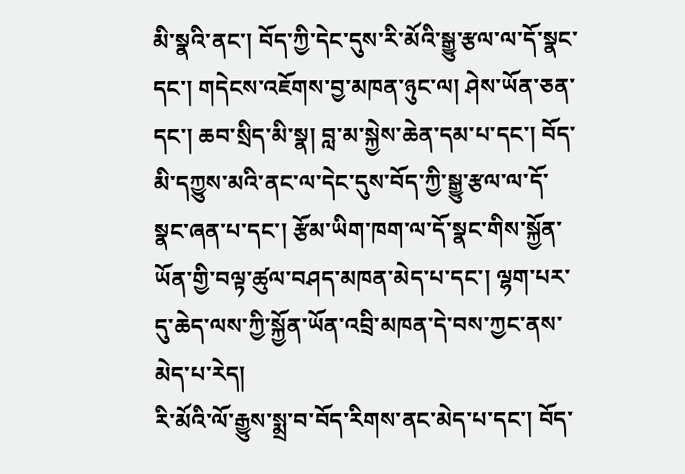མི་སྣའི་ནང་། བོད་ཀྱི་དེང་དུས་རི་མོའི་སྒྱུ་རྩལ་ལ་དོ་སྣང་དང་། གདེངས་འཇོགས་བྱ་མཁན་ཉུང་ལ། ཤེས་ཡོན་ཅན་དང་། ཆབ་སྲིད་མི་སྣ། བླ་མ་སྐྱེས་ཆེན་དམ་པ་དང་། བོད་མི་དཀྱུས་མའི་ནང་ལ་དེང་དུས་བོད་ཀྱི་སྒྱུ་རྩལ་ལ་དོ་སྣང་ཞན་པ་དང་། རྩོམ་ཡིག་ཁག་ལ་དོ་སྣང་གིས་སྐྱོན་ཡོན་གྱི་བལྟ་ཚུལ་བཤད་མཁན་མེད་པ་དང་། ལྷག་པར་དུ་ཆེད་ལས་ཀྱི་སྐྱོན་ཡོན་འབྲི་མཁན་དེ་བས་ཀྱང་ནས་མེད་པ་རེད།
རི་མོའི་ལོ་རྒྱུས་སྨྲ་བ་བོད་རིགས་ནང་མེད་པ་དང་། བོད་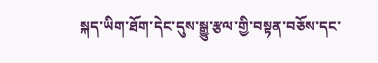སྐད་ཡིག་ཐོག་དེང་དུས་སྒྱུ་རྩལ་གྱི་བསྟན་བཅོས་དང་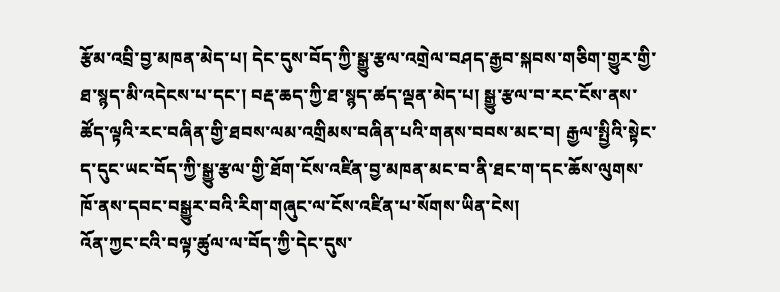རྩོམ་འབྲི་བྱ་མཁན་མེད་པ། དེང་དུས་བོད་ཀྱི་སྒྱུ་རྩལ་འགྲེལ་བཤད་རྒྱབ་སྐབས་གཅིག་གྱུར་གྱི་ཐ་སྙད་མི་འདེངས་པ་དང་། བརྡ་ཆད་ཀྱི་ཐ་སྙད་ཚད་ལྡན་མེད་པ། སྒྱུ་རྩལ་བ་རང་ངོས་ནས་ཚོད་ལྟའི་རང་བཞིན་གྱི་ཐབས་ལམ་འགྲིམས་བཞིན་པའི་གནས་བབས་མང་བ། རྒྱལ་སྤྱིའི་སྟེང་ད་དུང་ཡང་བོད་ཀྱི་སྒྱུ་རྩལ་གྱི་ཐོག་ངོས་འཛིན་བྱ་མཁན་མང་བ་ནི་ཐང་ག་དང་ཆོས་ལུགས་ཁོ་ནས་དབང་བསྒྱུར་བའི་རིག་གཞུང་ལ་ངོས་འཛིན་པ་སོགས་ཡིན་ངེས།
འོན་ཀྱང་ངའི་བལྟ་ཚུལ་ལ་བོད་ཀྱི་དེང་དུས་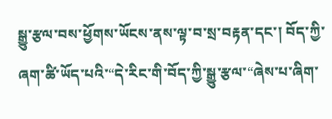སྒྱུ་རྩལ་བས་ཕྱོགས་ཡོངས་ནས་ལྟ་བ་སྲ་བརྟན་དང་། བོད་ཀྱི་ཞག་ཚི་ཡོད་པའི་“དེ་རིང་གི་བོད་ཀྱི་སྒྱུ་རྩལ་“ཞེས་པ་ཞིག་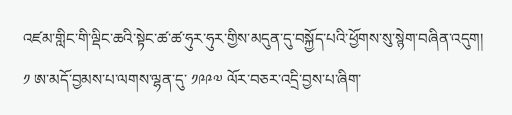འཛམ་གླིང་གི་ལྡིང་ཆའི་སྟེང་ཚ་ཚ་ཧུར་ཧུར་གྱིས་མདུན་དུ་བསྐྱོད་པའི་ཕྱོགས་སུ་སྙེག་བཞིན་འདུག།
༡ ཨ་མདོ་བྱམས་པ་ལགས་ལྷན་དུ་ ༡༩༩༧ ལོར་བཅར་འདྲི་བྱས་པ་ཞིག་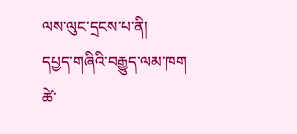ལས་ལུང་དྲངས་པ་ནི།
དཔྱད་གཞིའི་བརྒྱུད་ལམ་ཁག
ཚེ་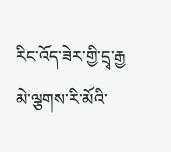རིང་འོད་ཟེར་གྱི་དྲྭ་རྒྱ
མེ་ལྕགས་རི་མོའི་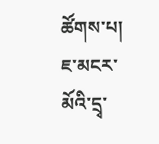ཚོགས་པ།
ཇ་མངར་མོའི་དྲྭ་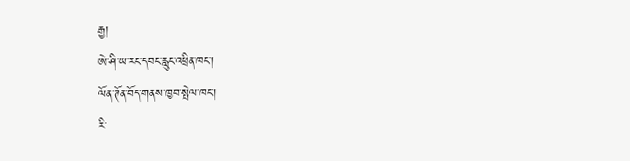རྒྱ།
ཨེ་ཤི་ཡ་རང་དབང་རླུང་འཕྲིན་ཁང་།
ལོན་ཊོན་བོད་གནས་ཁྱབ་སྤེལ་ཁང་།
རི་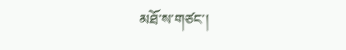མཐོ་ས་གཙང་།